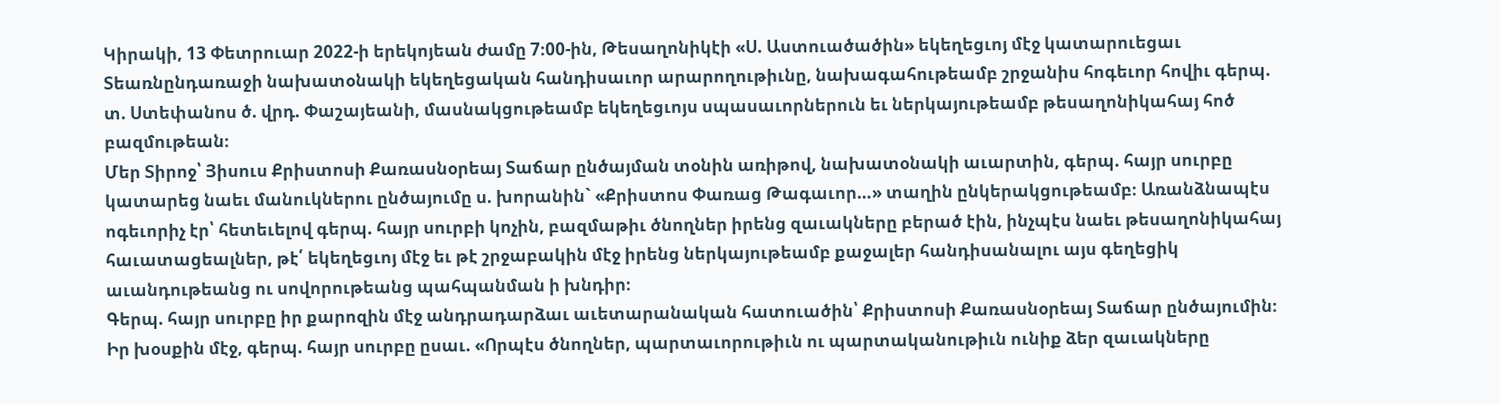Կիրակի, 13 Փետրուար 2022-ի երեկոյեան ժամը 7։00-ին, Թեսաղոնիկէի «Ս. Աստուածածին» եկեղեցւոյ մէջ կատարուեցաւ Տեառնընդառաջի նախատօնակի եկեղեցական հանդիսաւոր արարողութիւնը, նախագահութեամբ շրջանիս հոգեւոր հովիւ գերպ. տ. Ստեփանոս ծ. վրդ. Փաշայեանի, մասնակցութեամբ եկեղեցւոյս սպասաւորներուն եւ ներկայութեամբ թեսաղոնիկահայ հոծ բազմութեան։
Մեր Տիրոջ՝ Յիսուս Քրիստոսի Քառասնօրեայ Տաճար ընծայման տօնին առիթով, նախատօնակի աւարտին, գերպ. հայր սուրբը կատարեց նաեւ մանուկներու ընծայումը ս. խորանին` «Քրիստոս Փառաց Թագաւոր…» տաղին ընկերակցութեամբ։ Առանձնապէս ոգեւորիչ էր՝ հետեւելով գերպ. հայր սուրբի կոչին, բազմաթիւ ծնողներ իրենց զաւակները բերած էին, ինչպէս նաեւ թեսաղոնիկահայ հաւատացեալներ, թէ՛ եկեղեցւոյ մէջ եւ թէ շրջաբակին մէջ իրենց ներկայութեամբ քաջալեր հանդիսանալու այս գեղեցիկ աւանդութեանց ու սովորութեանց պահպանման ի խնդիր։
Գերպ. հայր սուրբը իր քարոզին մէջ անդրադարձաւ աւետարանական հատուածին՝ Քրիստոսի Քառասնօրեայ Տաճար ընծայումին։ Իր խօսքին մէջ, գերպ. հայր սուրբը ըսաւ. «Որպէս ծնողներ, պարտաւորութիւն ու պարտականութիւն ունիք ձեր զաւակները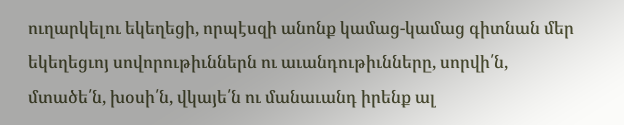ուղարկելու եկեղեցի, որպէսզի անոնք կամաց-կամաց գիտնան մեր եկեղեցւոյ սովորութիւններն ու աւանդութիւնները, սորվի՛ն, մտածե՛ն, խօսի՛ն, վկայե՛ն ու մանաւանդ իրենք ալ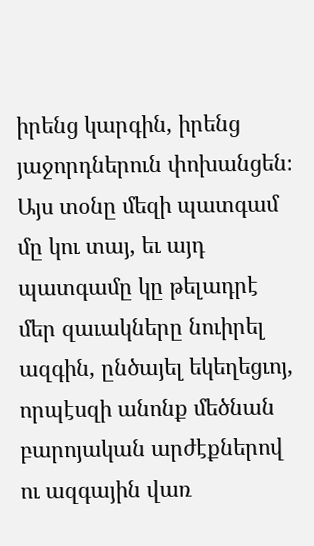իրենց կարգին, իրենց յաջորդներուն փոխանցեն։ Այս տօնը մեզի պատգամ մը կու տայ, եւ այդ պատգամը կը թելադրէ մեր զաւակները նուիրել ազգին, ընծայել եկեղեցւոյ, որպէսզի անոնք մեծնան բարոյական արժէքներով ու ազգային վառ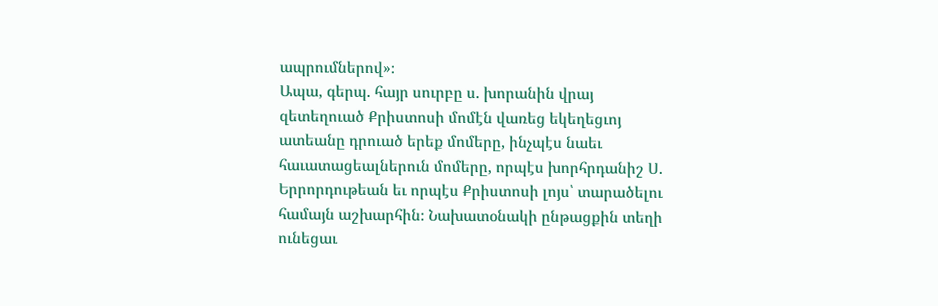ապրումներով»։
Ապա, գերպ. հայր սուրբը ս. խորանին վրայ զետեղուած Քրիստոսի մոմէն վառեց եկեղեցւոյ ատեանը դրուած երեք մոմերը, ինչպէս նաեւ հաւատացեալներուն մոմերը, որպէս խորհրդանիշ Ս. Երրորդութեան եւ որպէս Քրիստոսի լոյս՝ տարածելու համայն աշխարհին։ Նախատօնակի ընթացքին տեղի ունեցաւ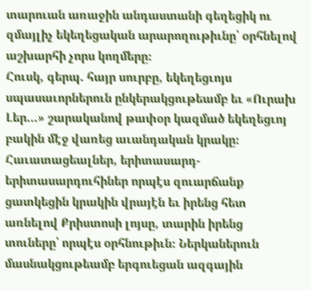տարուան առաջին անդաստանի գեղեցիկ ու զմայլիչ եկեղեցական արարողութիւնը՝ օրհնելով աշխարհի չորս կողմերը։
Հուսկ, գերպ. հայր սուրբը, եկեղեցւոյս սպասաւորներուն ընկերակցութեամբ եւ «Ուրախ Լեր…» շարականով թափօր կազմած եկեղեցւոյ բակին մէջ վառեց աւանդական կրակը։ Հաւատացեալներ, երիտասարդ-երիտասարդուհիներ որպէս զուարճանք ցատկեցին կրակին վրայէն եւ իրենց հետ առնելով Քրիստոսի լոյսը, տարին իրենց տուները՝ որպէս օրհնութիւն։ Ներկաներուն մասնակցութեամբ երգուեցան ազգային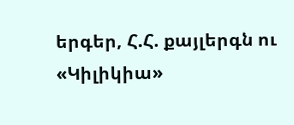երգեր, Հ.Հ. քայլերգն ու «Կիլիկիա»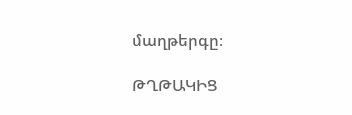մաղթերգը։

ԹՂԹԱԿԻՑ